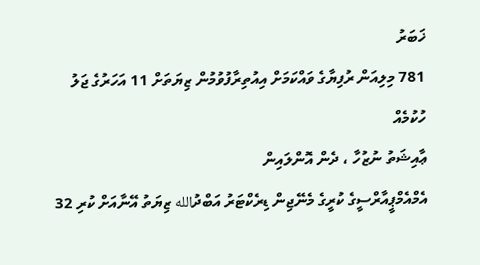ޚަބަރު
781 މިލިއަން ރުފިޔާގެ ވައްކަމަށް އިއުތިރާފުވުމުން ޒިޔަތަށް 11 އަހަރުގެ ޖަލު ހުކުމެއް
ޢާއިޝަތު ނުޒުހާ ، ދެން އޮންލައިން
އެމްއެމްޕީއާރްސީގެ ކުރީގެ މެނޭޖިން ޑިރެކްޓަރު އަބްދުالله ޒިޔަތު އޭނާއަށް ކުރި 32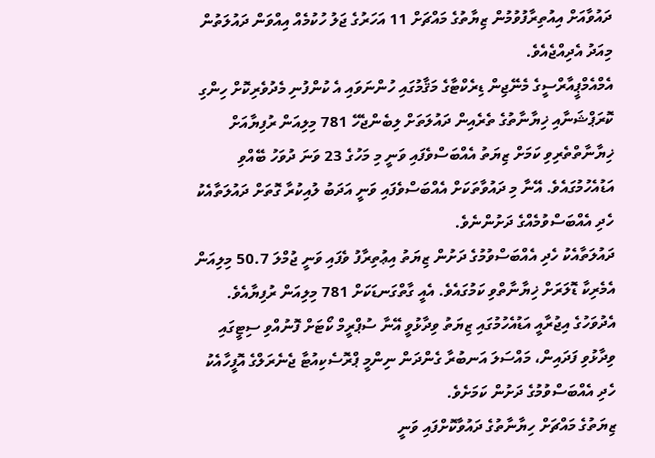ދައުވާއަށް އިއުތިރާފުވުމުން ޒިޔާތުގެ މައްޗަށް 11 އަހަރުގެ ޖަލު ހުކުމެއް އިއްވަން ދައުލަތުން މިއަދު އެދިއްޖެއެވެ.
އެމްއެމްޕީއާރްސީގެ މެނޭޖިން ޑިރެކްޓާގެ މަޤާމުގައި ހުންނަވައި އެ ކުންފުނި މެދުވެރިކޮށް ހިންގި ކޮރަޕްޝަނާއި ޚިޔާނާތުގެ ތެރެއިން ދައުލަތަށް ލިބެންޖެހޭ 781 މިލިއަން ރުފިޔާއަށް ޚިޔާނާތްތެރިވި ކަމަށް ޒިޔަތު އެއްބަސްވެފައި ވަނީ މި މަހުގެ 23 ވަނަ ދުވަހު ބޭއްވި އަޑުއެހުމުގައެވެ. އޭނާ މި ދައުވާތަކަށް އެއްބަސްވެފައި ވަނީ އަދަބު ލުއިކުރާ ގޮތަށް ދައުލަތާއެކު ހެދި އެއްބަސްވުމެއްގެ ދަށުންނެވެ.
ދައުލަތާއެކު ހެދި އެއްބަސްވުމުގެ ދަށުން ޒިޔަތު އިޢުތިރާފު ވެފައި ވަނީ ޖުމްލަ 50.7 މިލިއަން އެމެރިކާ ޑޮލަރަށް ޚިޔާނާތްވި ކަމުގައެވެ. އެއީ ގާތްގަނޑަކަށް 781 މިލިއަން ރުފިޔާއެވެ.
އެދުވަހުގެ އިޖުރާއީ އަޑުއެހުމުގައި ޒިޔަތު ވިދާޅުވީ އޭނާ ސުޕްރީމް ކޯޓަށް ފޮނުއްވި ސިޓީގައި ވިދާޅުވި ފަދައިން، މައްސަލަ އަނބުރާ ގެންދަން ނިންމީ ޕްރޮސެކިއުޓާ ޖެނެރަލްގެ އޮފީހާއެކު ހެދި އެއްބަސްވުމުގެ ދަށުން ކަމަށެވެ.
ޒިޔަތުގެ މައްޗަށް ހިޔާނާތުގެ ދައުވާކޮށްފައި ވަނީ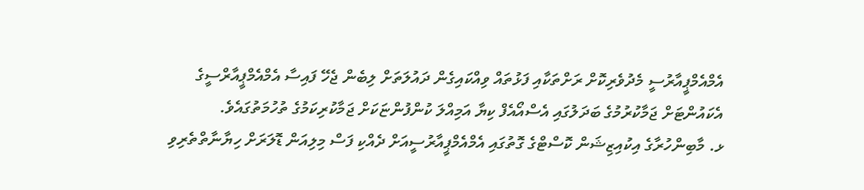އެމްއެމްޕީއާރުސީ މެދުވެރިކޮށް ރަށްތަކާއި ފަޅުތައް ވިއްކައިގެން ދައުލަތަށް ލިބެން ޖެހޭ ފައިސާ އެމްއެމްޕީއާރްސީގެ އެކައުންޓަށް ޖަމާކުރުމުގެ ބަދަލުގައި އެސްއޯއެފް ކިޔާ އަމިއްލަ ކުންފުންޏަކަށް ޖަމާކުރިކަމުގެ ތުހުމަތުގައެވެ.
ޅ. މާބިންހުރާގެ އިކުއިޒިޝަން ކޮސްޓްގެ ގޮތުގައި އެމްއެމްޕީއާރުސީއަށް ދެއްކި ފަސް މިލިއަން ޑޮލަރަށް ހިޔާނާތްތެރިވި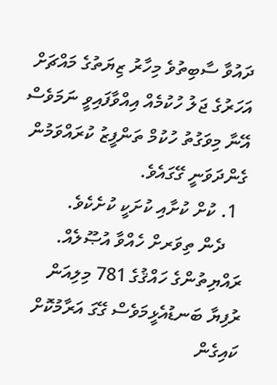ދައުވާ ސާބިތުވެ މިހާރު ޒިޔަތުގެ މައްޗަށް އަހަރުގެ ޖަލު ހުކުމެއް އިއްވާފައިވީ ނަމަވެސް އޭނާ މިވަގުތު ހުކުމް ތަންފީޒު ކުރައްވަމުން ގެންދަވަނީ ގޭގައެވެ.
  1. ކުށް ކުށާއި ކުށަކީ ކުށެކެވެ.
    ދެން ތިވަރށް ހެއްވާ އުޞޫލެއް. ރައްޔިތުންގެ ހައްޤުގެ 781 މިލިއަން ރުފިޔާ ބަނޑުއެޅީމަވެސް ގޭގަ އަރާމުކޮށް ކައިގެން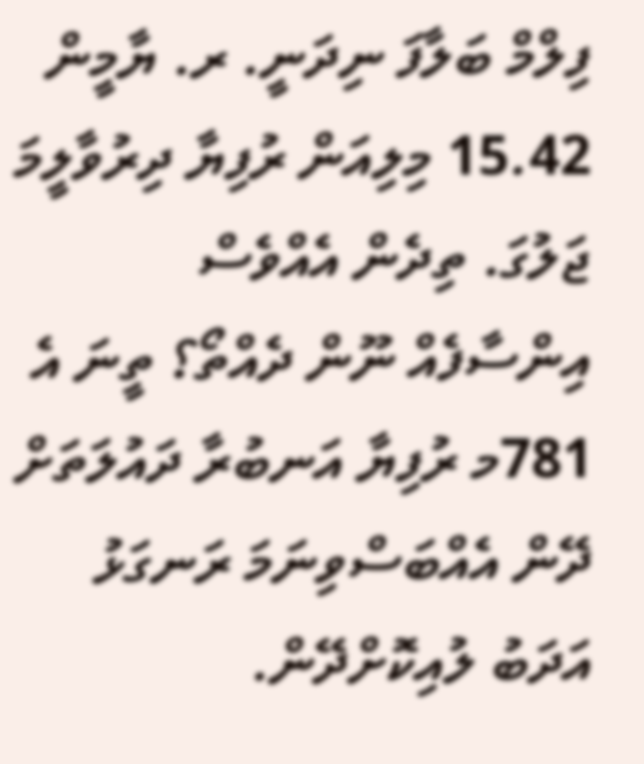ފިލްމް ބަލާފަ ނިދަނީ. ރ. ޔާމީން 15.42 މިލިއަން ރުފިޔާ ދިރުވާލީމަ ޖަލުގަ. ތިދެން އެއްވެސް އިންސާފެއް ނޫން ދެއްތޯ؟ ތީނަ އެ 781މ ރުފިޔާ އަނބުރާ ދައުލަތަށް ދޭން އެއްބަސްވިނަމަ ރަނގަޅު އަދަބު ލުއިކޮށްދޭން.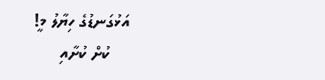އަޅުގަނޑުގެ ހިޔާލު މީ!
    ކުށް ކުށާއި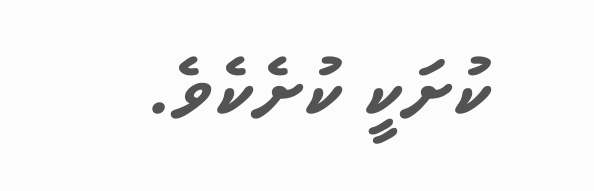ކުށަކީ ކުށެކެވެ.